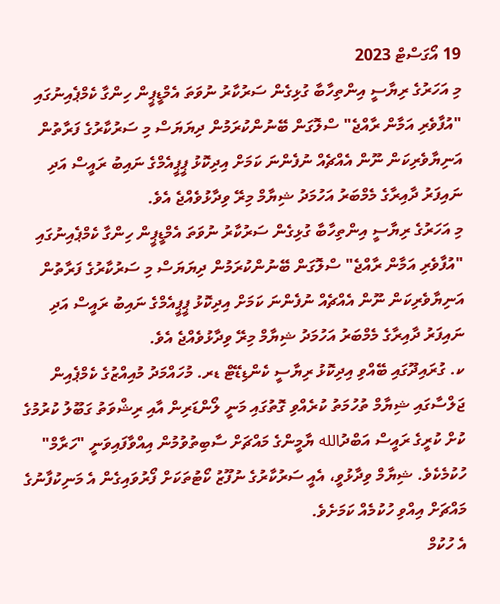19 އޯގަސްޓް 2023
މި އަހަރުގެ ރިޔާސީ އިންތިހާބާ ގުޅިގެން ސަރުކާރު ނުވަތަ އެމްޑީޕީން ހިންގާ ކެމްޕެއިނުގައި "އުފާވެރި އަމާން ރާއްޖެ" ސްލޮގަން ބޭނުންކުރަމުން ދިޔަޔަސް މި ސަރުކާރުގެ ފަރާތުން އަނިޔާވެރިކަން ނޫން އެއްޗެއް ނުފެންނަ ކަމަށް އިދިކޮޅު ޕީޕީއެމްގެ ނައިބު ރައީސް އަދި ނައިފަރު ދާއިރާގެ މެމްބަރު އަހުމަދު ޝިޔާމް މިރޭ ވިދާޅުވެއްޖެ އެވެ.
މި އަހަރުގެ ރިޔާސީ އިންތިހާބާ ގުޅިގެން ސަރުކާރު ނުވަތަ އެމްޑީޕީން ހިންގާ ކެމްޕެއިނުގައި "އުފާވެރި އަމާން ރާއްޖެ" ސްލޮގަން ބޭނުންކުރަމުން ދިޔަޔަސް މި ސަރުކާރުގެ ފަރާތުން އަނިޔާވެރިކަން ނޫން އެއްޗެއް ނުފެންނަ ކަމަށް އިދިކޮޅު ޕީޕީއެމްގެ ނައިބު ރައީސް އަދި ނައިފަރު ދާއިރާގެ މެމްބަރު އަހުމަދު ޝިޔާމް މިރޭ ވިދާޅުވެއްޖެ އެވެ.
ކ. ގުރައިދޫގައި ބޭއްވި އިދިކޮޅު ރިޔާސީ ކެންޑިޑޭޓް ޑރ. މުހައްމަދު މުއިއްޒުގެ ކެމްޕެއިން ޖަލްސާގައި ޝިޔާމް ތުހުމަތު ކުރެއްވި ގޮތުގައި މަނީ ލޯންޑަރިން އާއި ރިޝްވަތު ގަބޫލު ކުރުމުގެ ކުށް ކުރީގެ ރައީސް އަބްދުالله ޔާމީންގެ މައްޗަށް ސާބިތުވުމުން އިއްވާފައިވަނީ "ހަރާމް" ހުކުމެކެވެ. ޝިޔާމް ވިދާޅުވީ، އެއީ ސަރުކާރުގެ ނުފޫޒު ކޯޓުތަކަށް ފޯރުވައިގެން އެ މަނިކުފާނުގެ މައްޗަށް އިއްވި ހުކުމެއް ކަމަށެވެ.
އެ ހުކުމް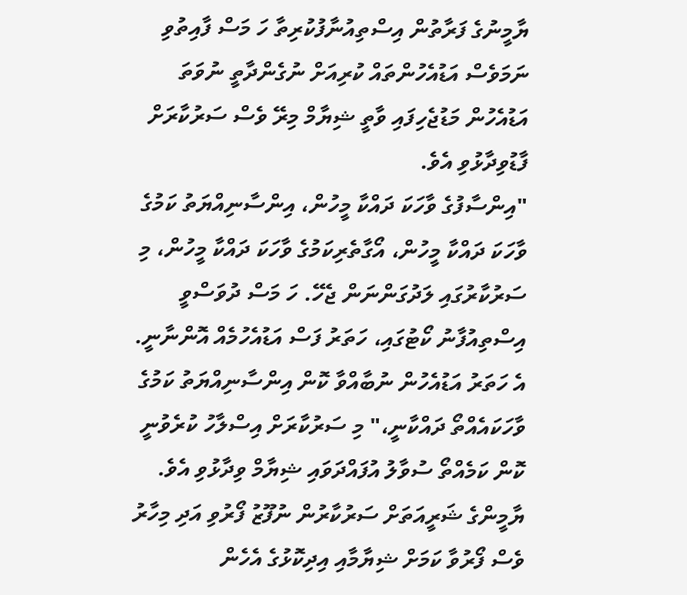ޔާމީނުގެ ފަރާތުން އިސްތިއުނާފުކުރިތާ ހަ މަސް ފާއިތުވި ނަމަވެސް އަޑުއެހުންތައް ކުރިއަށް ނުގެންދާތީ ނުވަތަ އަޑުއެހުން މަޑުޖެހިފައި ވާތީ ޝިޔާމް މިރޭ ވެސް ސަރުކާރަށް ފާޑުވިދާޅުވި އެވެ.
"އިންސާފުގެ ވާހަކަ ދައްކާ މީހުން، އިންސާނިއްޔަތު ކަމުގެ ވާހަކަ ދައްކާ މީހުން، އޯގާތެރިކަމުގެ ވާހަކަ ދައްކާ މީހުން، މި ސަރުކާރުގައި ލަދުގަންނަން ޖެހޭ. ހަ މަސް ދުވަސްވީ އިސްތިއުފާނު ކޯޓުގައި، ހަތަރު ފަސް އަޑުއެހުމެއް އޮންނާނީ. އެ ހަތަރު އަޑުއެހުން ނުބާއްވާ ކޮން އިންސާނިއްޔަތު ކަމުގެ ވާހަކައެއްތޯ ދައްކާނީ،" މި ސަރުކާރަށް އިސްލާހު ކުރެވުނީ ކޮން ކަމެއްތޯ ސުވާލު އުފައްދަވައި ޝިޔާމް ވިދާޅުވި އެވެ.
ޔާމީންގެ ޝަރީއަތަށް ސަރުކާރުން ނުފޫޒު ފޯރުވި އަދި މިހާރު ވެސް ފޯރުވާ ކަމަށް ޝިޔާމާއި އިދިކޮޅުގެ އެހެން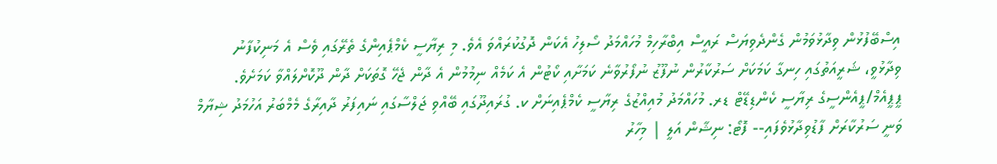އިސްބޭފުޅުން ވިދާޅުވަމުން ގެންދެވިޔަސް ރައީސް އިބްރާހިމް މުހައްމަދު ސޯލިހު އެކަން ދޮގުކުރައްވަ އެވެ. މި ރިޔާސީ ކެމްޕެއިންގެ ތެރޭގައި ވެސް އެ މަނިކުފާނު ވިދާޅުވީ، ޝަރީއަތުގައި ހިނގާ ކަމަކަށް ސަރުކާރުން ނުފޫޒު ނުފޯރުވާނެ ކަމަށާއި ކޯޓުން އެ ކަމެއް ނިމުމުން އެ ދާން ޖެހޭ ގޮތަކަށް ދާން ދޫކޮށްލައްވާ ކަމަށެވެ.
ޕީޕީއެމް/ޕީއެންސީގެ ރިޔާސީ ކެންޑިޑޭޓް ޑރ. މުހައްމަދު މުއިއްޒުގެ ރިޔާސީ ކެމްޕެއިނަށް ކ. ގުރައިދޫގައި ބޭއްވި ޖަލްސާގައި ނައިފަރު ދާއިރާގެ މެމްބަރު އަހުމަދު ޝިޔާމް ވަނީ ސަރުކާރަށް ފާޑުވިދާޅުވެފައި-- ފޮޓޯ: ނިޝާން އަލީ | މިހާރު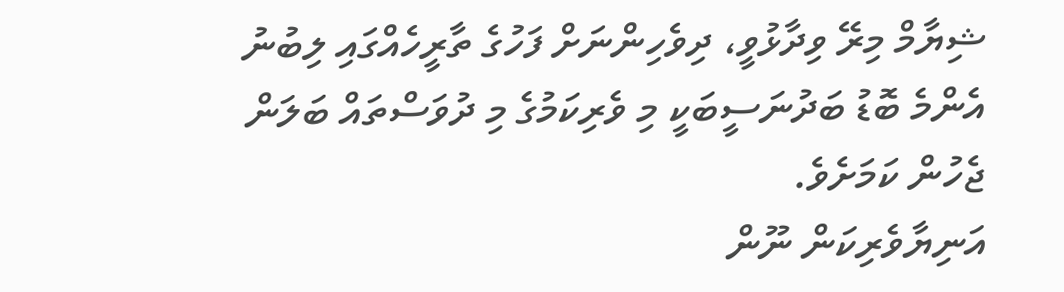ޝިޔާމް މިރޭ ވިދާޅުވީ، ދިވެހިންނަށް ފަހުގެ ތާރީހެއްގައި ލިބުނު އެންމެ ބޮޑު ބަދުނަސީބަކީ މި ވެރިކަމުގެ މި ދުވަސްތައް ބަލަން ޖެހުން ކަމަށެވެ.
އަނިޔާވެރިކަން ނޫން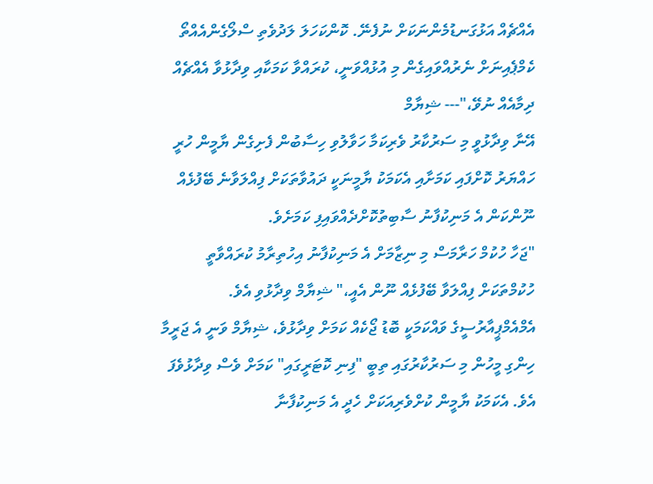އެއްޗެއް އަޅުގަނޑުމެންނަކަށް ނުފެނޭ. ކޮންކަހަލަ ލަދުވެތި ސްލޯގެންއެއްތޯ ކެމްޕެއިނަށް ނެރުއްވައިގެން މި އުޅުއްވަނީ، ކުރައްވާ ކަމަކާއި ވިދާޅުވާ އެއްޗެއް ދިމާއެއް ނުވޭ،"--- ޝިޔާމް
އޭނާ ވިދާޅުވީ މި ސަރުކާރު ވެރިކަމާ ހަވާލުވި ހިސާބުން ފެށިގެން ޔާމީން ހުރީ ހައްޔަރު ކޮށްފައި ކަމަށާއި އެކަމަކު ޔާމީނަކީ ދައުވާތަކަށް ފިއްލަވާނެ ބޭފުޅެއް ނޫންކަން އެ މަނިކުފާނު ސާބިތުކޮށްދެއްވައިފި ކަމަށެވެ.
"ޖަހާ ހުކުމް ހަރާމަސް މި ނިޒާމަށް އެ މަނިކުފާނު އިހުތިރާމު ކުރައްވާތީ ހުކުމްތަކަށް ފިއްލަވާ ބޭފުޅެއް ނޫން އެއީ،" ޝިޔާމް ވިދާޅުވި އެވެ.
އެމްއެމްޕީއާރުސީގެ ވައްކަމަކީ ބޮޑު ޖޯކެއް ކަމަށް ވިދާޅުވެ، ޝިޔާމް ވަނީ އެ ޖަރީމާ ހިންގި މީހުން މި ސަރުކާރުގައި ތިބީ "ފިނި ކޮޓަރީގައި" ކަމަށް ވެސް ވިދާޅުވެފަ އެވެ. އެކަމަކު ޔާމީން ކުށްވެރިއަކަށް ހެދީ އެ މަނިކުފާނާ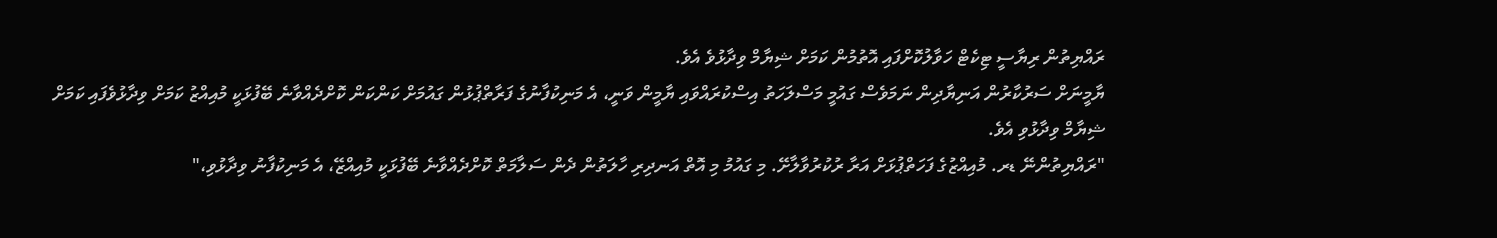ރައްޔިތުން ރިޔާސީ ޓިކެޓް ހަވާލުކޮށްފައި އޮތުމުން ކަމަށް ޝިޔާމް ވިދާޅުވެ އެވެ.
ޔާމީނަށް ސަރުކާރުން އަނިޔާދިން ނަމަވެސް ގައުމީ މަސްލަހަތު އިސްކުރައްވައި ޔާމީން ވަނީ، އެ މަނިކުފާނުގެ ފަރާތްޕުޅުން ގައުމަށް ކަންކަން ކޮށްދެއްވާނެ ބޭފުޅަކީ މުއިއްޒު ކަމަށް ވިދާޅުވެފައި ކަމަށް ޝިޔާމް ވިދާޅުވި އެވެ.
"ރައްޔިތުންނޭ ޑރ. މުއިއްޒުގެ ފަހަތްޕުޅަށް އަރާ ރުކުރުވާލާށޭ. މި ގައުމު މި އޮތް އަނދިރި ހާލަތުން ދެން ސަލާމަތް ކޮށްދެއްވާނެ ބޭފުޅަކީ މުއިއްޒޭ، އެ މަނިކުފާނު ވިދާޅުވި،"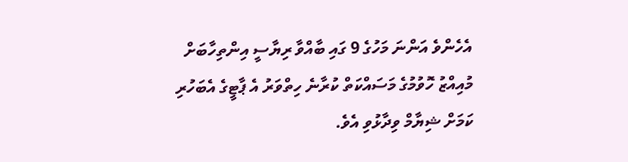އެހެންވެ އަންނަ މަހުގެ 9 ގައި ބާއްވާ ރިޔާސީ އިންތިހާބަށް މުއިއްޒު ހޮވުމުގެ މަސައްކަތް ކުރާނެ ހިތްވަރު އެ ޕާޓީގެ އެބަހުރި ކަމަށް ޝިޔާމް ވިދާޅުވި އެވެ.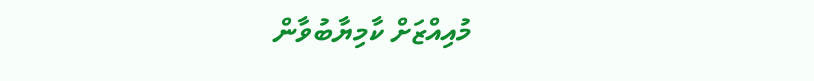މުއިއްޒަށް ކާމިޔާބުވާން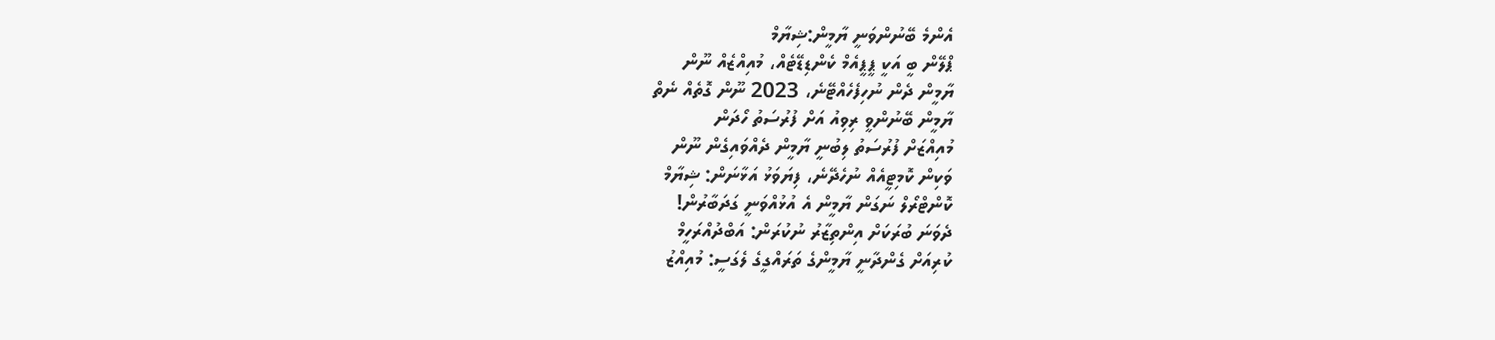އެންމެ ބޭނުންވަނީ ޔާމީން:ޝިޔާމް
ޕްލޭން ބީ އަކީ ޕީޕީއެމް ކެންޑިޑޭޓެއް، މުއިއްޒެއް ނޫން
ޔާމީން ދެން ނުހިފެހެއްޓޭނެ، 2023 ނޫން ގޮތެއް ނެތް
ޔާމީން ބޭނުންވީ ރިވިއު އަށް ފުރުސަތު ހޯދަން
މުއިއްޒަށް ފުރުސަތު ލިބުނީ ޔާމީން ދެއްވައިގެން ނޫން
ވަކިން ކޮމިޓީއެއް ނުހެދޭނެ، ފިޔަވަޅު އަޅާނަން: ޝިޔާމް
ކޮންޓްރޯލް ނަގަން ޔާމީން އެ އުޅުއްވަނީ ގަދަބާރުން!
ދެވަނަ ބުރަކަށް އިންތިޒާރު ނުކުރަން: އަބްދުއްރަހީމް
ކުރިއަށް ގެންދާނީ ޔާމީންގެ ތަރައްގީގެ ލެގަސީ: މުއިއްޒު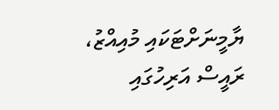ޔާމީނަށްޓަކައި މުއިއްޒު، ރައީސް އަރިހުގައި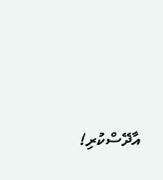އާދޭސްކުރި!